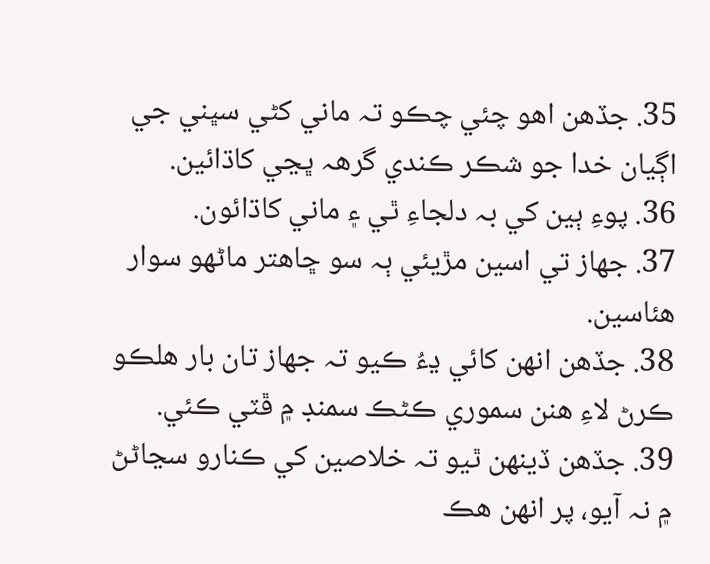35. جڏھن اھو چئي چڪو تہ ماني کڻي سڀني جي اڳيان خدا جو شڪر ڪندي گرھہ ڀڃي کاڌائين.
36. پوءِ ٻين کي بہ دلجاءِ ٿي ۽ ماني کاڌائون.
37. جھاز تي اسين مڙيئي ٻہ سو ڇاھتر ماڻھو سوار ھئاسين.
38. جڏھن انھن کائي ڍءُ ڪيو تہ جھاز تان بار ھلڪو ڪرڻ لاءِ ھنن سموري ڪڻڪ سمنڊ ۾ ڦٽي ڪئي.
39. جڏھن ڏينھن ٿيو تہ خلاصين کي ڪنارو سڃاڻڻ ۾ نہ آيو، پر انھن ھڪ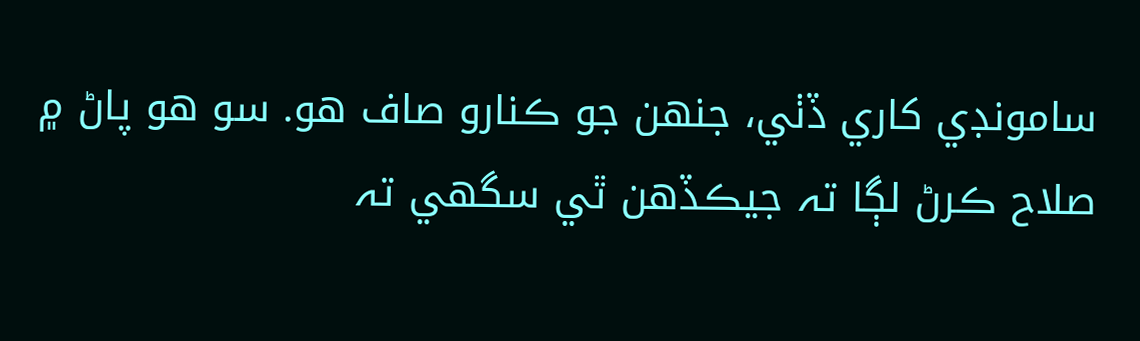سامونڊي کاري ڏٺي، جنھن جو ڪنارو صاف ھو. سو ھو پاڻ ۾ صلاح ڪرڻ لڳا تہ جيڪڏھن ٿي سگھي تہ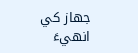جھاز کي انھيءَ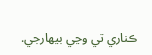ڪناري تي وڃي بيھارجي.